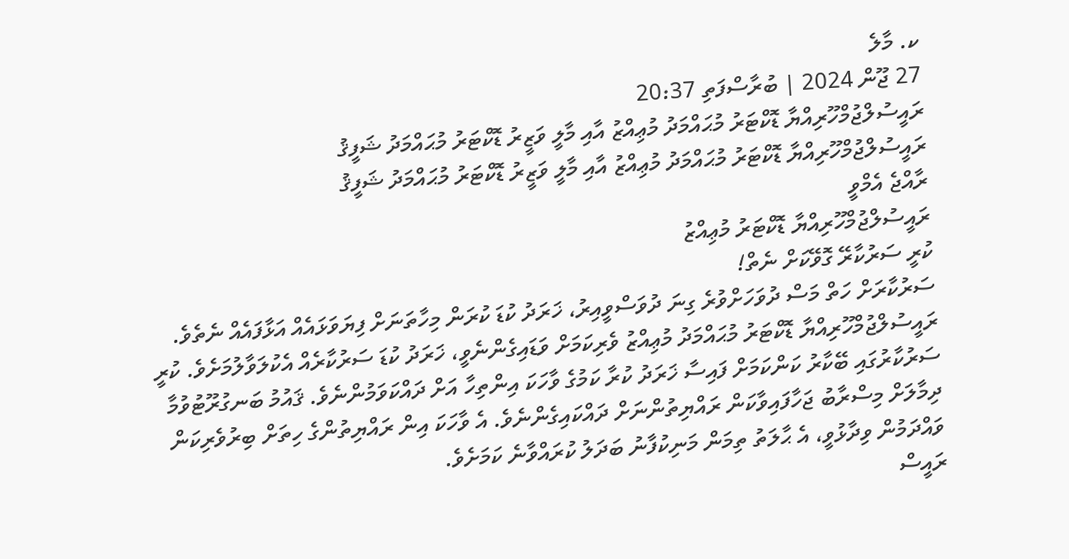ކ. މާލެ
27 ޖޫން 2024 | ބުރާސްފަތި 20:37
ރައީސުލްޖުމްހޫރިއްޔާ ޑޮކްޓަރު މުޙައްމަދު މުޢިއްޒު އާއި މާލީ ވަޒީރު ޑޮކްޓަރު މުޙައްމަދު ޝަފީޤު
ރައީސުލްޖުމްހޫރިއްޔާ ޑޮކްޓަރު މުޙައްމަދު މުޢިއްޒު އާއި މާލީ ވަޒީރު ޑޮކްޓަރު މުޙައްމަދު ޝަފީޤު
ރާއްޖެ އެމްވީ
ރައީސުލްޖުމްހޫރިއްޔާ ޑޮކްޓަރު މުޢިއްޒު
ކުރީ ސަރުކާރޭ ގޮވޭކަށް ނެތް!
ސަރުކާރަށް ހަތް މަސް ދުވަހަށްވުރެ ގިނަ ދުވަސްވީއިރު، ޚަރަދު ކުޑަ ކުރަން މިހާތަނަށް ފިޔަވަޅައެއް އަޅާފައެއް ނެތެވެ.
ރައީސުލްޖުމްހޫރިއްޔާ ޑޮކްޓަރު މުޙައްމަދު މުޢިއްޒު ވެރިކަމަށް ވަޑައިގެންނެވީ، ޚަރަދު ކުޑަ ސަރުކާރެއް އެކުލަވާލުމަށެވެ. ކުރީ ސަރުކާރުގައި ބޭކާރު ކަންކަމަށް ފައިސާ ޚަރަދު ކުރާ ކަމުގެ ވާހަކަ އިންތިހާ އަށް ދައްކަވަމުންނެވެ. ޤައުމު ބަނގުރޫޓުވުމާ ދިމާލަށް މިސްރާބު ޖަހާފައިވާކަން ރައްޔިތުންނަށް ދައްކައިގެންނެވެ. އެ ވާހަކަ އިން ރައްޔިތުންގެ ހިތަށް ބިރުވެރިކަން ވައްދަމުން ވިދާޅުވީ، އެ ޙާލަތު ތިމަން މަނިކުފާނު ބަދަލު ކުރައްވާނެ ކަމަށެވެ.
ރައީސް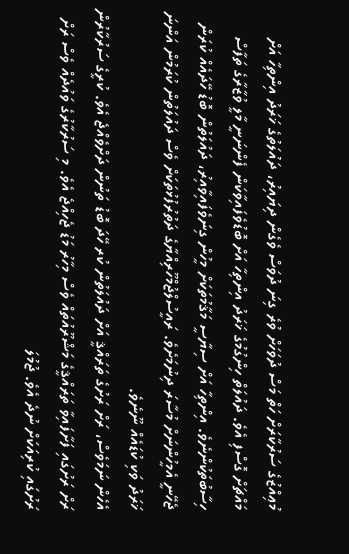މުޢިއްޒުގެ ސަރުކާރަށް ހަތް މަސް ދުވަހަށް ވުރެ ގިނަ ދުވަސް ވެގެން ދިޔައިރު، ދައުލަތުގެ ޚަރަދު އިންތިހާ އަށް މައްޗަށް ގޮސްފި އެވެ. ދައުލަތް ހިންގުމުގެ ޚަރަދު އިންތިހާ އަށް ބޮޑުވެފައިވާކަން ފެންނަނީ މާލީ ވުޒާރާގެ ތަފާސް ހިސާބުތަކުންނެވެ. އިންތިހާ އަށް ސިޔާސީ މަޤާމުތަކަށް މީހުން ގިނަވެފައިވާއިރު، ދައުލަތުން ބޮޑު ހޭދައެއް ކުރަން ޖެހޭނީ އެމީހުންނަށް މުސާރަ ދިނުމަށެވެ. ރައީސުލްޖުމްހޫރިއްޔާގެ ދަތުރުފުޅުތަކަށް ވެސް ދައުލަތުން ކުރަމުން އަންނަ ޚަރަދު ވަކި ކުޑައެއް ނޫނެވެ.
އެހެން ނަމަވެސް، ރަށް ރަށުގެ ތަރައްޤީ އަށް ދައުލަތުން ކުރ ހޭދަ ބޮޑު ތަނުން ދަށްވެއްޖެ އެވެ. ކުރީގެ ސަރުކާރުން ރަށް ރަށުގައި ފަށާފައިވާ ތަރައްޤީގެ މަޝްރޫއުތައް ވެސް މިހާރު މަޑު ޖެހިއްޖެ އެވެ. މި ސަރުކާރުގެ ވައުދެއް ވެސް ރަށް ރަށުގައި ކުރިއަކަށް ނުދެ އެވެ. ޖުމުލަ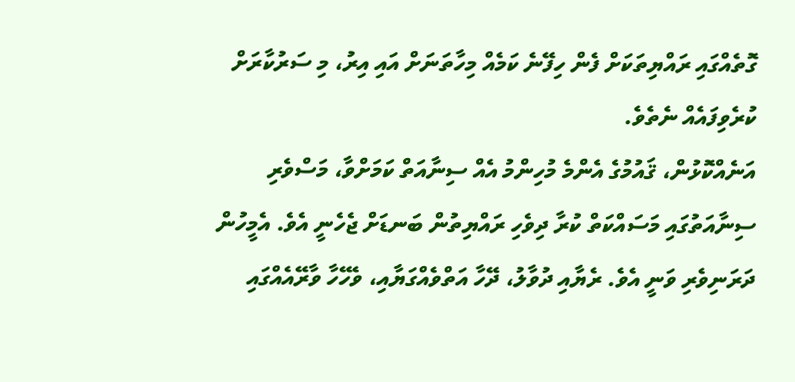ގޮތެއްގައި ރައްޔިތަކަށް ފެން ހިފޭނެ ކަމެއް މިހާތަނަށް އައި އިރު، މި ސަރުކާރަށް ކުރެވިފައެއް ނެތެވެ.
އަނެއްކޮޅުން، ޤައުމުގެ އެންމެ މުހިންމު އެއް ސިނާއަތް ކަމަށްވާ، މަސްވެރި ސިނާއަތުގައި މަސައްކަތް ކުރާ ދިވެހި ރައްޔިތުން ބަނޑަށް ޖެހެނީ އެވެ. އެމީހުން ދަރަނިވެރި ވަނީ އެވެ. ރެޔާއި ދުވާލު، ދޭހާ އަތްވެއްގަޔާއި، ވެހޭހާ ވާރޭއެއްގައި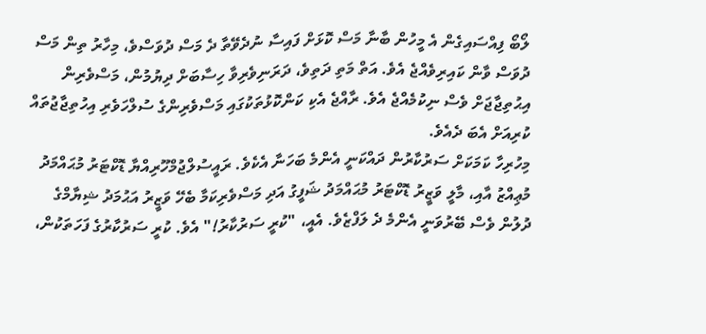ލޯބޯ ފިއްސައިގެން އެ މީހުން ބާނާ މަސް ކޮޅަށް ފައިސާ ނުދެވޭތާ ދެ މަސް ދުވަސްވެ، މިހާރު ތިން މަސް ދުވަސް ވާން ކައިރިވެއްޖެ އެވެ. އަތް މަތި ދަތިވެ، ދަރަނިވެރިވާ ހިސާބަށް ދިޔުމުން، މަސްވެރިން އިޙުތިޖާޖަށް ވެސް ނިކުމެއްޖެ އެވެ. ރާއްޖެ އެކި ކަންކޮޅުތަކުގައި މަސްވެރިންގެ ސުލްހަވެރި އިހުތިޖާޖުތައް ކުރިއަށް އެބަ ދެއެވެ.
މިހުރިހާ ކަމަކަށް ސަރުކާރުން ދައްކަނީ އެންމެ ބަހަނާ އެކެވެ. ރައީސުލްޖުމްހޫރިއްޔާ ޑޮކްޓަރު މުޙައްމަދު މުޢިއްޒު އާއި، މާލީ ވަޒީރު ޑޮކްޓަރު މުޙައްމަދު ޝަފީގު އަދި މަސްވެރިކަމާ ބެހޭ ވަޒީރު އަޙުމަދު ޝިޔާމްގެ ދުލުން ވެސް ބޭރުވަނީ އެންމެ ދެ ލަފްޒެވެ. އެއީ، "ކުރީ ސަރުކާރު!" އެވެ. ކުރީ ސަރުކާރުގެ ފަހަތަކުން،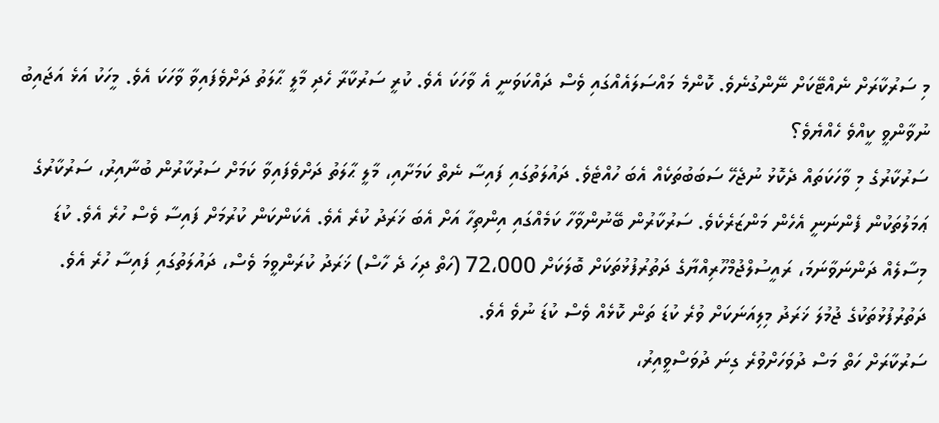މި ސަރުކާރަށް ނެއްޓޭކަށް ނޭންގުނެވެ. ކޮންމެ މައްސަލައެއްގައި ވެސް ދައްކަވަނީ އެ ވާހަކަ އެވެ. ކުރީ ސަރުކާރާ ހެދި މާލީ ޙާލަތު ދަށްވެފައިވާ ވާހަކަ އެވެ. މީހަކު އަޅެ އަޖައިބު ނުވާންވީ ކީއްވެ ހެއްޔެވެ؟
ސަރުކާރުގެ މި ވާހަކަތައް ދެކޮޅު ނުޖެހޭ ސަބަބުތަކެއް އެބަ ހުއްޓެވެ. ދައުލަތުގައި ފައިސާ ނެތް ކަމަށާއި، މާލީ ޙާލަތު ދަށްވެފައިވާ ކަމަށް ސަރުކާރުން ބުނާއިރު، ސަރުކާރުގެ ޢަމަލުތަކުން ފެންނަނީ އެހެން މަންޒަރެކެވެ. ސަރުކާރުން ބޭނުންވާހާ ކަމެއްގައި އިންތިހާ އަށް އެބަ ޚަރަދު ކުރެ އެވެ. އެކަންކަން ކުރުމަށް ފައިސާ ވެސް ހުރެ އެވެ. ކުޑަ މިސާލެއް ދަންނަވާނަމަ، ރައީސުލްޖުމްހޫރިއްޔާގެ ދަތުރުފުޅުތަކަށް ބޮލަކަށް 72،000 (ހަތް ދިހަ ދެ ހާސް) ޚަރަދު ކުރަންވީމަ ވެސް، ދައުލަތުގައި ފައިސާ ހުރެ އެވެ. ދަތުރުފުޅުތަކުގެ ޖުމުލަ ޚަރަދު މިލިއަނަކަށް ވުރެ ކުޑަ ތަން ކޮޅެއް ވެސް ކުޑަ ނުވެ އެވެ.
ސަރުކާރަށް ހަތް މަސް ދުވަހަށްވުރެ ގިނަ ދުވަސްވީއިރު،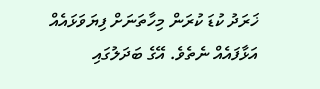ޚަރަދު ކުޑަ ކުރަން މިހާތަނަށް ފިޔަވަޅައެއް އަޅާފައެއް ނެތެވެ. އޭގެ ބަދަލުގައި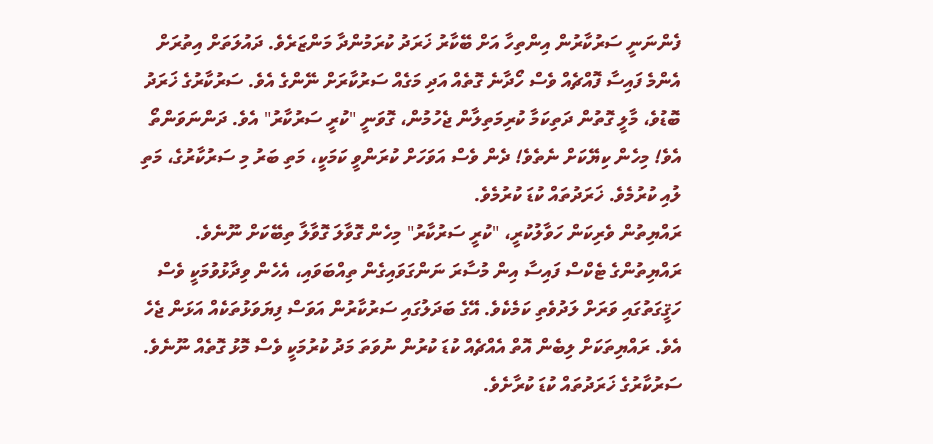ފެންނަނީ ސަރުކާރުން އިންތިހާ އަށް ބޭކާރު ޚަރަދު ކުރަމުންދާ މަންޒަރެވެ. ދައުލަތަށް އިތުރަށް އެންމެ ފައިސާ ފޮއްޗެއް ވެސް ހޯދާނެ ގޮތެއް އަދި މަގެއް ސަރުކާރަށް ނޭންގެ އެވެ. ސަރުކާރުގެ ޚަރަދު ބޮޑުވެ، މާލީ ގޮތުން ދަތިކަމާ ކުރިމަތިލާން ޖެހުމުން، ގޮވަނީ "ކުރީ ސަރުކާރު" އެވެ. ދަންނަވަންތޯ އެވެ! މިހެން ކިޔޭކަށް ނެތެވެ! ދެން ވެސް އަވަހަށް ކުރަންވީ ކަމަކީ، މަތި ބަރު މި ސަރުކާރުގެ، މަތި ލުއި ކުރުމެވެ. ޚަރަދުތައް ކުޑަ ކުރުމެވެ.
ރައްޔިތުން ވެރިކަން ހަވާލުކުރީ، "ކުރީ ސަރުކާރު" މިހެން ގޮވާލަ ގޮވާލާ ތިބޭކަށް ނޫނެވެ. ރައްޔިތުންގެ ޓެކްސް ފައިސާ އިން މުސާރަ ނަންގަވައިގެން ތިއްބަވައި، އެހެން ވިދާޅުވުމަކީ ވެސް ހަޤީގަތުގައި ވަރަށް ލަދުވެތި ކަމެކެވެ. އޭގެ ބަދަލުގައި ސަރުކާރުން އަވަސް ފިޔަވަޅުތަކެއް އަޅަން ޖެހެ އެވެ. ރައްޔިތަކަށް ލިބެން އޮތް އެއްޗެއް ކުޑަ ކުރުން ނުވަތަ މަދު ކުރުމަކީ ވެސް މޮޅު ގޮތެއް ނޫނެވެ. ސަރުކާރުގެ ޚަރަދުތައް ކުޑަ ކުރާށެވެ.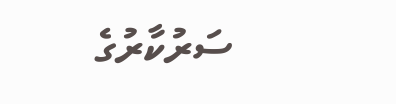ސަރުކާރުގެ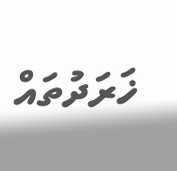ޚަރަދުތައް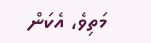މަތިވެ، އެކަން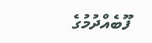ފޫބެއްދުމުގެ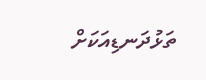ތަޅުދަނޑިއަކަށް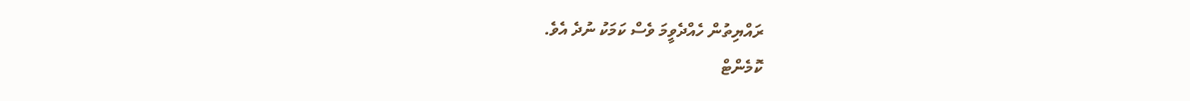ރައްޔިތުން ހެއްދެވީމަ ވެސް ކަމަކު ނުދެ އެވެ.
ކޮމެންޓް